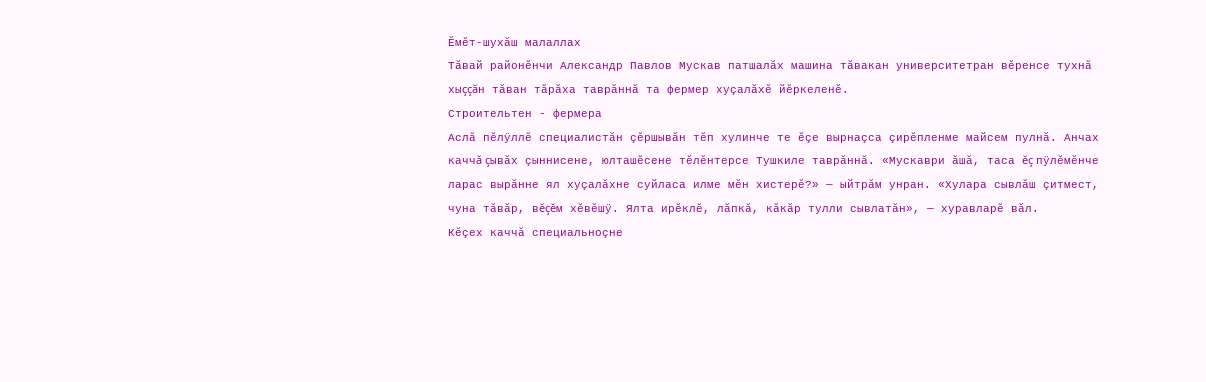Ĕмĕт-шухăш малаллах
Тăвай районĕнчи Александр Павлов Мускав патшалăх машина тăвакан университетран вĕренсе тухнă хыççăн тăван тăрăха таврăннă та фермер хуçалăхĕ йĕркеленĕ.
Строительтен - фермера
Аслă пĕлÿллĕ специалистăн çĕршывăн тĕп хулинче те ĕçе вырнаçса çирĕпленме майсем пулнă. Анчах каччă çывăх çыннисене, юлташĕсене тĕлĕнтерсе Тушкиле таврăннă. «Мускаври ăшă, таса ĕç пÿлĕмĕнче ларас вырăнне ял хуçалăхне суйласа илме мĕн хистерĕ?» — ыйтрăм унран. «Хулара сывлăш çитмест, чуна тăвăр, вĕçĕм хĕвĕшÿ. Ялта ирĕклĕ, лăпкă, кăкăр тулли сывлатăн», — хуравларĕ вăл.
Кĕçех каччă специальноçне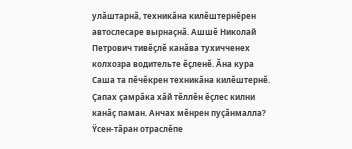улăштарнă, техникăна килĕштернĕрен автослесаре вырнаçнă. Ашшĕ Николай Петрович тивĕçлĕ канăва тухичченех колхозра водительте ĕçленĕ. Ăна кура Саша та пĕчĕкрен техникăна килĕштернĕ. Çапах çамрăка хăй тĕллĕн ĕçлес килни канăç паман. Анчах мĕнрен пуçăнмалла? Ÿсен-тăран отраслĕпе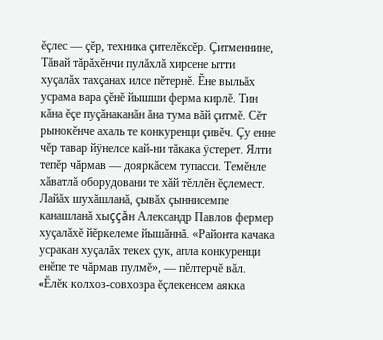ĕçлес — çĕр, техника çителĕксĕр. Çитменнине, Тăвай тăрăхĕнчи пулăхлă хирсене ытти хуçалăх тахçанах илсе пĕтернĕ. Ĕне выльăх усрама вара çĕнĕ йышши ферма кирлĕ. Тин кăна ĕçе пуçăнаканăн ăна тума вăй çитмĕ. Сĕт рынокĕнче ахаль те конкуренци çивĕч. Çу енне чĕр тавар йÿнелсе кай-ни тăкака ÿстерет. Ялти тепĕр чăрмав — дояркăсем тупасси. Темĕнле хăватлă оборудовани те хăй тĕллĕн ĕçлемест. Лайăх шухăшланă, çывăх çыннисемпе канашланă хыççăн Александр Павлов фермер хуçалăхĕ йĕркелеме йышăннă. «Районта качака усракан хуçалăх текех çук, апла конкуренци енĕпе те чăрмав пулмĕ», — пĕлтерчĕ вăл.
«Ĕлĕк колхоз-совхозра ĕçлекенсем аякка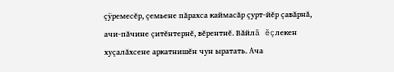çÿремесĕр, çемьене пăрахса каймасăр çурт-йĕр çавăрнă, ачи-пăчине çитĕнтернĕ, вĕрентнĕ. Вăйлă ĕçлекен хуçалăхсене аркатнишĕн чун ыратать. Ача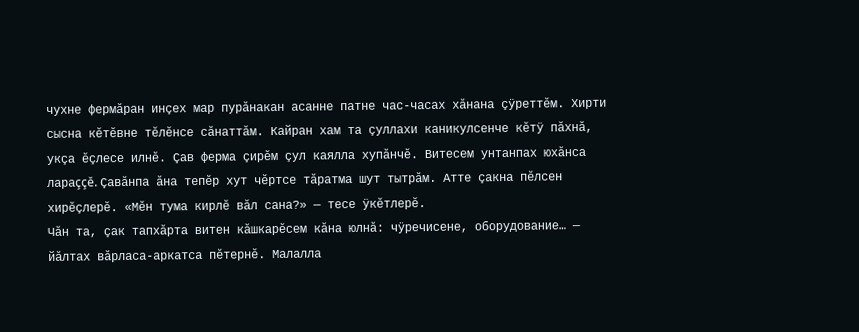чухне фермăран инçех мар пурăнакан асанне патне час-часах хăнана çÿреттĕм. Хирти сысна кĕтĕвне тĕлĕнсе сăнаттăм. Кайран хам та çуллахи каникулсенче кĕтÿ пăхнă, укçа ĕçлесе илнĕ. Çав ферма çирĕм çул каялла хупăнчĕ. Витесем унтанпах юхăнса лараççĕ. Çавăнпа ăна тепĕр хут чĕртсе тăратма шут тытрăм. Атте çакна пĕлсен хирĕçлерĕ. «Мĕн тума кирлĕ вăл сана?» — тесе ÿкĕтлерĕ.
Чăн та, çак тапхăрта витен кăшкарĕсем кăна юлнă: чÿречисене, оборудование… — йăлтах вăрласа-аркатса пĕтернĕ. Малалла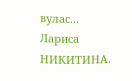вулас...
Лариса НИКИТИНА.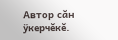Автор сăн ÿкерчĕкĕ.